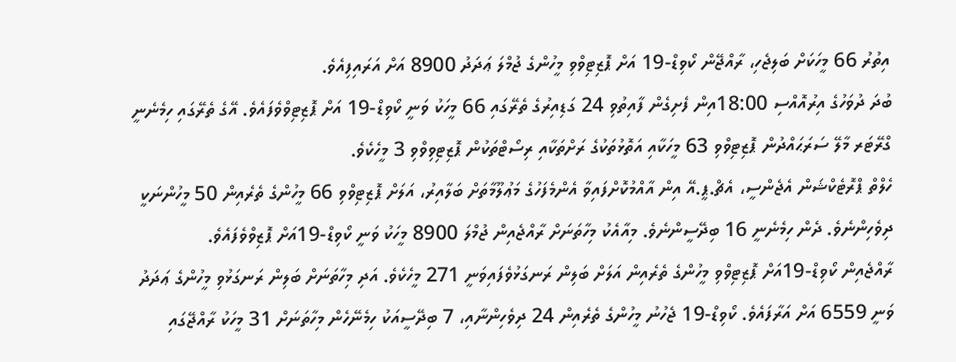އިތުރު 66 މީހަކަށް ބަލިޖެހި، ރާއްޖޭން ކޯވިޑް-19 އަށް ޕޮޒިޓިވްވި މީހުންގެ ޖުމްލަ ޢަދަދު 8900 އަށް އަރައިފިއެވެ.
ބުދަ ދުވަހުގެ އިރުއޮއްސި 18:00އިން ފެށިގެން ފާއިތުވި 24 ގަޑިއިރުގެ ތެރޭގައި 66 މީހަކު ވަނީ ކޯވިޑް-19 އަށް ޕޮޒިޓިވްވެފައެވެ. އޭގެ ތެރޭގައި ހިމެނެނީ ގްރޭޓަރ މާލޭ ސަރަޙައްދުން ޕޮޒިޓިވްވި 63 މީހަކާއި އަތޮޅުތަކުގެ ރަށްތަކާއި ރިސޯޓްތަކުން ޕޮޒިޓިވިވްވި 3 މީހެކެވެ.
ހެލްތް ޕްރޮޓެކްޝަން އެޖެންސީ، އެޗް.ޕީ.އޭ އިން އާއްމުކޮށްފައިވާ އެންމެފަހުގެ މަޢުލޫމާތަށް ބަލާއިރު، އަލަށް ޕޮޒިޓިވްވި 66 މީހުންގެ ތެރެއިން 50 މީހުންނަކީ ދިވެހިންނެވެ. ދެން ހިމެނެނީ 16 ބިދޭސީންނެވެ. މިއާއެކު މިހާތަނަށް ރާއްޖެއިން ޖުމްލަ 8900 މީހަކު ވަނީ ކޯވިޑް-19އަށް ޕޮޒިވްވެފައެވެ.
ރާއްޖެއިން ކޯވިޑް-19އަށް ޕޮޒިޓިވްވި މީހުންގެ ތެރެއިން އަލަށް ބަލިން ރަނގަޅުވެފައިވަނީ 271 މީހެކެވެ. އަދި މިހާތަނަށް ބަލިން ރަނގަޅުވި މީހުންގެ ޢަދަދު ވަނީ 6559 އަށް އަރާފައެވެ. ކޯވިޑް-19 ޖެހުނު މީހުންގެ ތެރެއިން 24 ދިވެހިންނާއި، 7 ބިދޭސީއަކު ހިމެނޭހެން މިހާތަނަށް 31 މީހަކު ރާއްޖޭގައި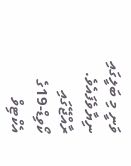ވަނީ މި ބަލީގައި ނިޔާވެފައެވެ.
ރާއްޖޭގައި ކޯވިޑް-19ގެ އެކްޓިވް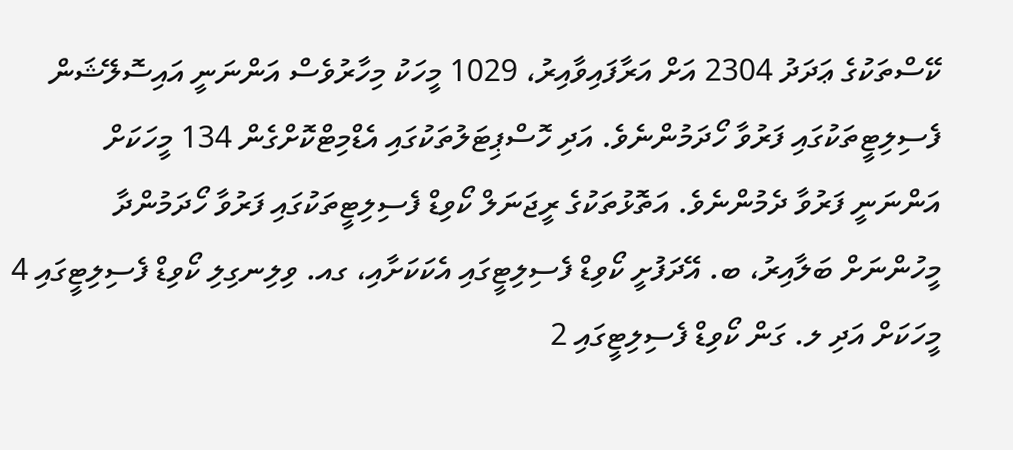ކޭސްތަކުގެ ޢަދަދު 2304 އަށް އަރާފައިވާއިރު، 1029 މީހަކު މިހާރުވެސް އަންނަނީ އައިސޮލޭޝަން ފެސިލިޓީތަކުގައި ފަރުވާ ހޯދަމުންނެވެ. އަދި ހޮސްޕިޓަލުތަކުގައި އެޑްމިޓްކޮށްގެން 134 މީހަކަށް އަންނަނީ ފަރުވާ ދެމުންނެވެ. އަތޮޅުތަކުގެ ރީޖަނަލް ކޯވިޑް ފެސިލިޓީތަކުގައި ފަރުވާ ހޯދަމުންދާ މީހުންނަށް ބަލާއިރު، ބ. އޭދަފުށީ ކޯވިޑް ފެސިލިޓީގައި އެކަކަށާއި، ގއ. ވިލިނގިލި ކޯވިޑް ފެސިލިޓީގައި 4 މީހަކަށް އަދި ލ. ގަން ކޯވިޑް ފެސިލިޓީގައި 2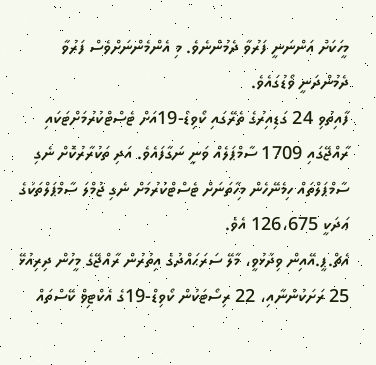މީހަކަށް އަންނަނީ ފަރުވާ ދެމުންނެވެ. މި އެންމެންނަށްވެސް ފަރުވާ ދެމުންދަނީ ވޯޑުގައެވެ.
ފާއިތުވި 24 ގަޑިއިރުގެ ތެރޭގައި ކޯވިޑް-19އަށް ޓެސްޓްކުރުމަށްޓަކައި ރާއްޖޭގައި 1709 ސާމްޕަލެއް ވަނީ ނަގާފައެވެ. އަދި ތަކުރާރުކޮށް ނެގި ސާމްޕަލްތައް ހިމެނޭހެން މިހާތަނަށް ޓެސްޓްކުރުމަށް ނެގި ޖުމްލަ ސާމްޕަލްތަކުގެ ޢަދަކީ 126،675 އެވެ.
އެޗް.ޕީ.އޭއިން ވިދާޅުވީ، މާލޭ ސަރަޙައްދުގެ އިތުރުން ރާއްޖޭގެ މީހުން ދިރިއުޅޭ 25 ރަށަކުންނާއި، 22 ރިސޯޓަކުން ކޯވިޑް-19ގެ އެކްޓިވް ކޭސްތައް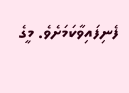ފެނިފައިވާކަމަށެވެ. މީގެ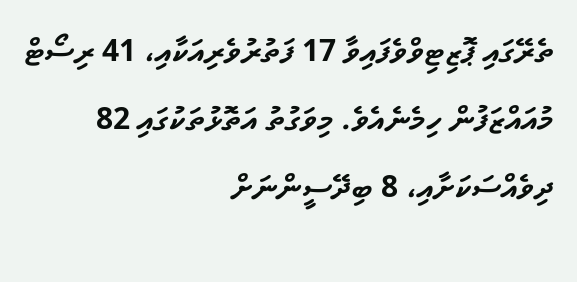ތެރޭގައި ޕޮޒިޓިވްވެފައިވާ 17 ފަތުރުވެރިއަކާއި، 41 ރިސޯޓް މުއައްޒަފުން ހިމެނެއެވެ. މިވަގުތު އަތޮޅުތަކުގައި 82 ދިވެއްސަކަށާއި، 8 ބިދޭސީންނަށް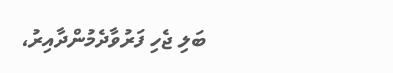ބަލި ޖެހި ފަރުވާދެމުންދާއިރު،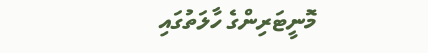މޮނީޓަރިންގެ ހާލަތުގައި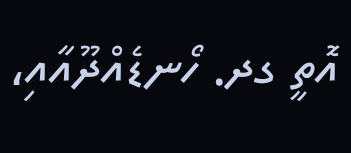އޮތީ ގދ. ހޯނޑެއްދޫއާއި،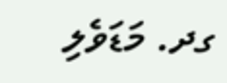ގދ. މަޑަވެލި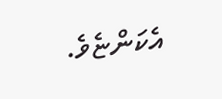އެކަންޏެވެ.